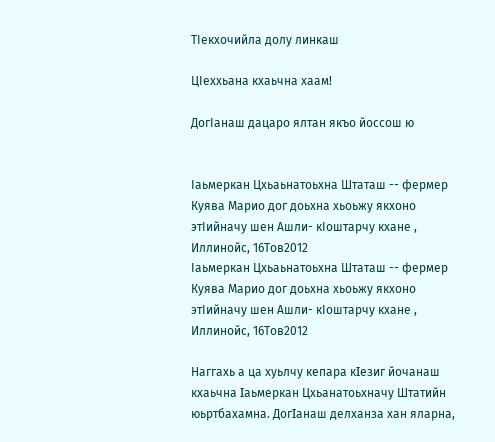ТIекхочийла долу линкаш

ЦIеххьана кхаьчна хаам!

ДогIанаш дацаро ялтан якъо йоссош ю


Iаьмеркан Цхьаьнатоьхна Штаташ -- фермер Куява Марио дог доьхна хьоьжу якхоно этIийначу шен Ашли- кIоштарчу кхане , Иллинойс, 16Тов2012
Iаьмеркан Цхьаьнатоьхна Штаташ -- фермер Куява Марио дог доьхна хьоьжу якхоно этIийначу шен Ашли- кIоштарчу кхане , Иллинойс, 16Тов2012

Наггахь а ца хуьлчу кепара кΙезиг йочанаш кхаьчна Ιаьмеркан Цхьанатоьхначу Штатийн юьртбахамна. ДогΙанаш делханза хан яларна,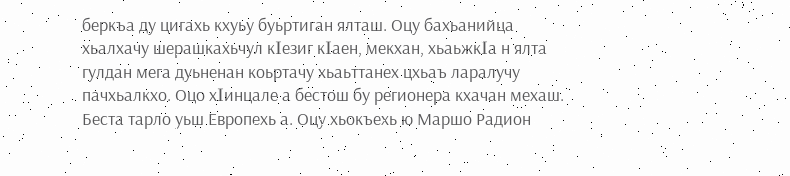беркъа ду цигахь кхуьу буьртиган ялташ. Оцу бахьанийца хьалхачу шерашкахьчул кΙезиг кΙаен, мекхан, хьаьжкΙа н ялта гулдан мега дуьненан коьртачу хьаьттанех цхьаъ ларалучу пачхьалкхо. Оцо хΙинцале а бестош бу регионера кхачан мехаш. Беста тарло уьш Европехь а. Оцу хьокъехь ю Маршо Радион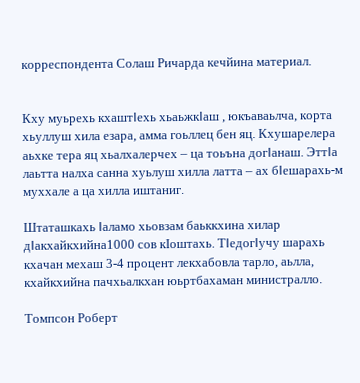корреспондента Солаш Ричарда кечйина материал.


Кху муьрехь кхаштΙехь хьаьжкΙаш , юкъаваьлча, корта хьуллуш хила езара, амма гоьллец бен яц. Кхушарелера аьхке тера яц хьалхалерчех – ца тоьъна догΙанаш. ЭттΙа лаьтта налха санна хуьлуш хилла латта – ах бΙешарахь-м муххале а ца хилла иштаниг.

Штаташкахь Ιаламо хьовзам баьккхина хилар дΙакхайкхийна1000 сов кIоштахь. ТΙедогΙучу шарахь кхачан мехаш 3-4 процент лекхабовла тарло, аьлла, кхайкхийна пачхьалкхан юьртбахаман министралло.

Томпсон Роберт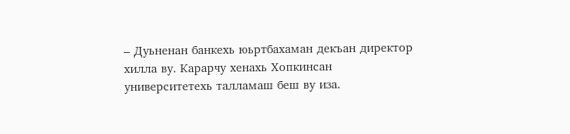– Дуьненан банкехь юьртбахаман декъан директор хилла ву. Карарчу хенахь Хопкинсан университетехь талламаш беш ву иза.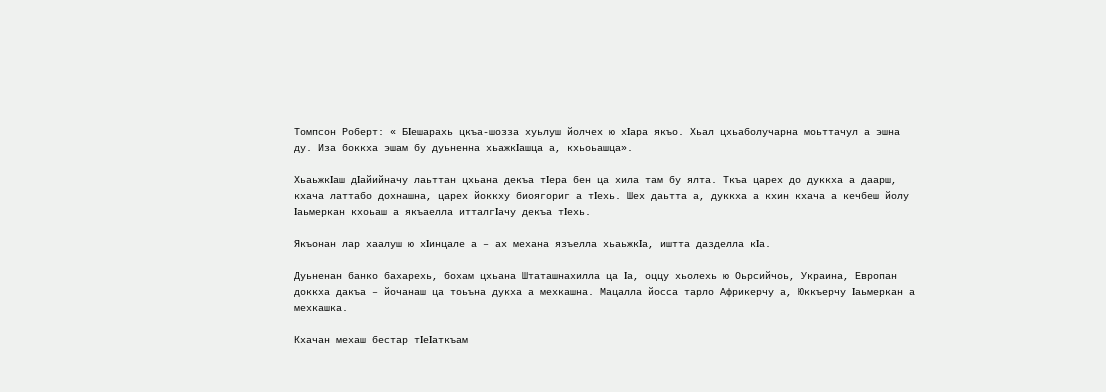Томпсон Роберт: « БΙешарахь цкъа-шозза хуьлуш йолчех ю хΙара якъо. Хьал цхьаболучарна моьттачул а эшна ду. Иза боккха эшам бу дуьненна хьажкΙашца а, кхьоьашца».

ХьаьжкΙаш дΙайийначу лаьттан цхьана декъа тΙера бен ца хила там бу ялта. Ткъа царех до дуккха а даарш, кхача латтабо дохнашна, царех йоккху биоягориг а тΙехь. Шех даьтта а, дуккха а кхин кхача а кечбеш йолу Ιаьмеркан кхоьаш а якъаелла итталгΙачу декъа тΙехь.

Якъонан лар хаалуш ю хΙинцале а – ах механа язъелла хьаьжкΙа, иштта дазделла кΙа.

Дуьненан банко бахарехь, бохам цхьана Штаташнахилла ца Ιа, оццу хьолехь ю Оьрсийчоь, Украина, Европан доккха дакъа – йочанаш ца тоьъна дукха а мехкашна. Мацалла йосса тарло Африкерчу а, Юккъерчу Ιаьмеркан а мехкашка.

Кхачан мехаш бестар тΙеΙаткъам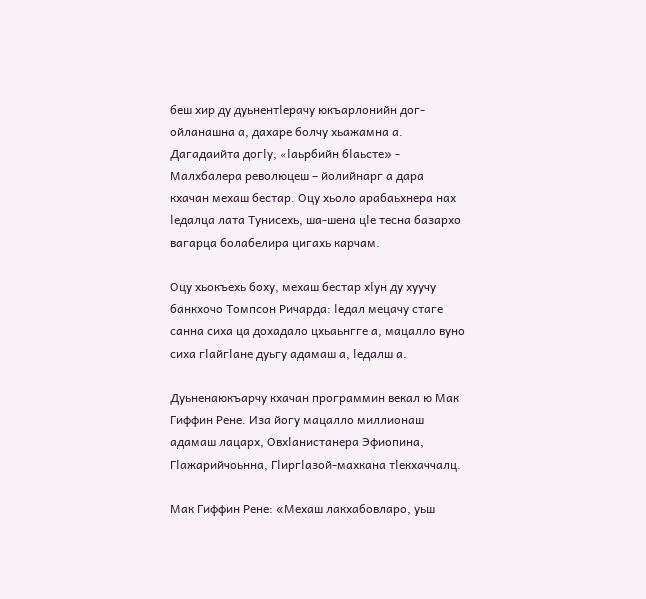беш хир ду дуьнентΙерачу юкъарлонийн дог-ойланашна а, дахаре болчу хьажамна а. Дагадаийта догΙу, «Ιаьрбийн бΙаьсте» - Малхбалера революцеш – йолийнарг а дара кхачан мехаш бестар. Оцу хьоло арабаьхнера нах Ιедалца лата Тунисехь, ша-шена цΙе тесна базархо вагарца болабелира цигахь карчам.

Оцу хьокъехь боху, мехаш бестар хΙун ду хуучу банкхочо Томпсон Ричарда: Ιедал мецачу стаге санна сиха ца дохадало цхьаьнгге а, мацалло вуно сиха гΙайгΙане дуьгу адамаш а, Ιедалш а.

Дуьненаюкъарчу кхачан программин векал ю Мак Гиффин Рене. Иза йогу мацалло миллионаш адамаш лацарх, ОвхΙанистанера Эфиопина, ГΙажарийчоьнна, ГΙиргΙазой-махкана тΙекхаччалц.

Мак Гиффин Рене: «Мехаш лакхабовларо, уьш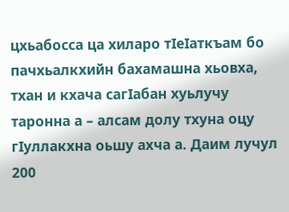цхьабосса ца хиларо тΙеΙаткъам бо пачхьалкхийн бахамашна хьовха, тхан и кхача сагΙабан хуьлучу таронна а – алсам долу тхуна оцу гΙуллакхна оьшу ахча а. Даим лучул 200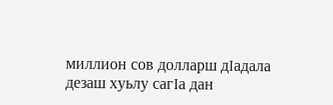миллион сов долларш дΙадала дезаш хуьлу сагΙа дан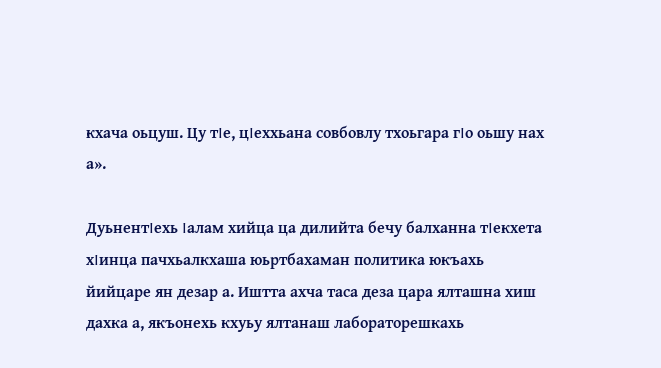кхача оьцуш. Цу тΙе, цΙеххьана совбовлу тхоьгара гΙо оьшу нах а».

ДуьнентΙехь Ιалам хийца ца дилийта бечу балханна тΙекхета хΙинца пачхьалкхаша юьртбахаман политика юкъахь йийцаре ян дезар а. Иштта ахча таса деза цара ялташна хиш дахка а, якъонехь кхуьу ялтанаш лабораторешкахь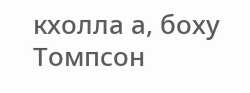кхолла а, боху Томпсон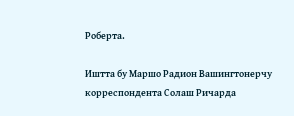Роберта.

Иштта бу Маршо Радион Вашингтонерчу корреспондента Солаш Ричарда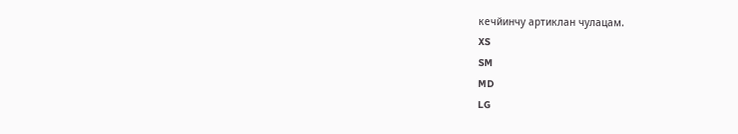кечйинчу артиклан чулацам.
XS
SM
MD
LG